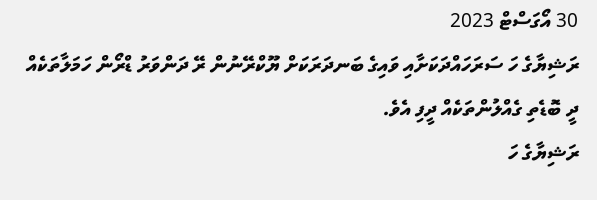30 އޯގަސްޓް 2023
ރަޝިޔާގެ ހަ ސަރަހައްދަކަށާއި ވައިގެ ބަނދަރަކަށް ޔޫކްރޭނުން ރޭ ދަންވަރު ޑްރޯން ހަމަލާތަކެއް ދީ ބޮޑެތި ގެއްލުންތަކެއް ދީފި އެވެ.
ރަޝިޔާގެ ހަ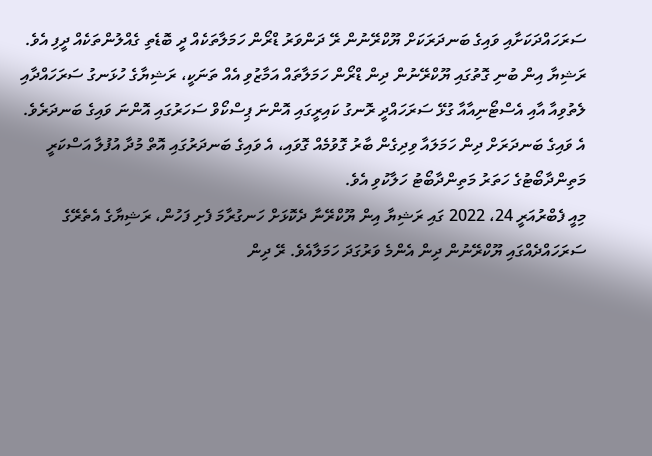ސަރަހައްދަކަށާއި ވައިގެ ބަނދަރަކަށް ޔޫކްރޭނުން ރޭ ދަންވަރު ޑްރޯން ހަމަލާތަކެއް ދީ ބޮޑެތި ގެއްލުންތަކެއް ދީފި އެވެ.
ރަޝިޔާ އިން ބުނި ގޮތުގައި ޔޫކްރޭނުން ދިން ޑްރޯން ހަމަލާތައް އަމާޒުވި އެއް ތަނަކީ، ރަޝިޔާގެ ހުޅަނގު ސަރަހައްދާއި ލެތުވިއާ އާއި އެސްޓޯނިއާއާ ގުޅޭ ސަރަހައްދީ ރޮނގު ކައިރީގައި އޮންނަ ޕިސްކޯވް ސަހަރުގައި އޮންނަ ވައިގެ ބަނދަރެވެ. އެ ވައިގެ ބަނދަރަށް ދިން ހަމަލައާ ވިދިގެން ބާރު ގޮވުމެއް ގޮވައި، އެ ވައިގެ ބަނދަރުގައި އޮތް މުދާ އުފުލާ އަސްކަރީ މަތިންދާބޯޓުގެ ހަތަރު މަތިންދާބޯޓު ހަލާކުވި އެވެ.
މިއީ ފެބްރުއަރީ 24، 2022 ގައި ރަޝިޔާ އިން ޔޫކްރޭނާ ދެކޮޅަށް ހަނގުރާމަ ފެށި ފަހުން، ރަޝިޔާގެ އެތެރޭގެ ސަރަހައްދެއްގައި ޔޫކްރޭނުން ދިން އެންމެ ވަރުގަދަ ހަމަލާއެވެ. ރޭ ދިން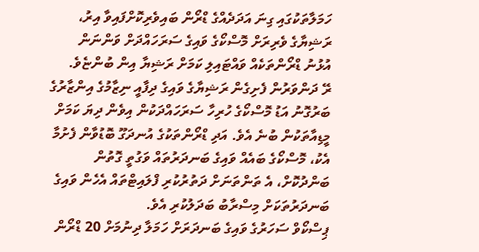ހަމަލާތަކުގައި ގިނަ އަދަދެއްގެ ޑްރޯން ބައިވެރިކޮށްފައިވާ އިރު، ރަޝިޔާގެ ވެރިރަށް މޮސްކޯގެ ވައިގެ ސަރަހައްދަށް ވަންނަން އުޅުނު ޑްރޯންތަކެއް ވައްޓައިލި ކަމަށް ރަޝިޔާ އިން ބުންޏެވެ.
ރޭ ދަންވަރުން ފެށިގެން ރަޝިޔާގެ ވައިގެ ދިފާއީ ނިޒާމުގެ އިންޒާރުގެ ބަރުގޮނު އަޑު މޮސްކޯގެ ހުރިހާ ސަރަހައްދަކުން އިވެން ދިޔަ ކަމަށް މީޑިއާތަކުން ބުނެ އެވެ. އަދި ޑްރޯންތަކުގެ އުނދަގޫ ބޮޑުވާން ފެށުމާ އެކު، މޮސްކޯގެ ބައެއް ވައިގެ ބަނދަރުތައް ވަގުތީ ގޮތުން ބަންދުކޮށް، އެ ތަންތަނަށް ދަތުރުކުރި ފްލައިޓްތައް އެހެން ވައިގެ ބަނދަރުތަކަށް މިސްރާބު ބަދަލުކުރި އެވެ.
ޕިސްކޯވް ސަހަރުގެ ވައިގެ ބަނދަރަށް ހަމަލާ ދިނުމަށް 20 ޑްރޯން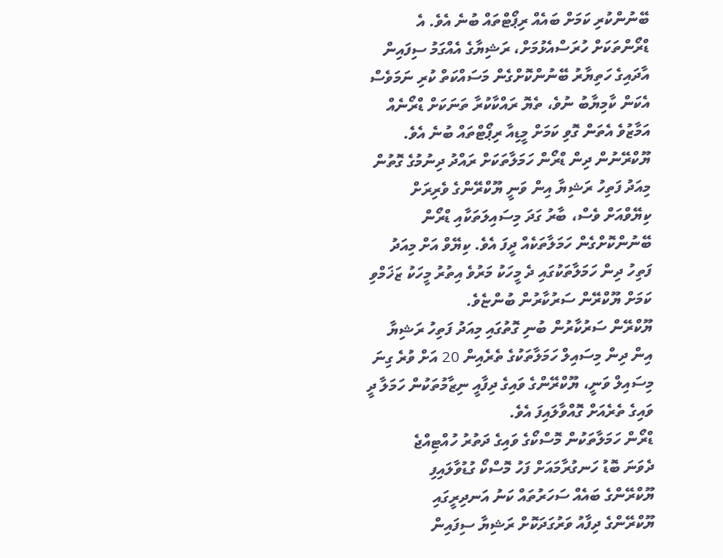ބޭނުންކުރި ކަމަށް ބައެއް ރިޕޯޓްތައް ބުނެ އެވެ. އެ ޑްރޯންތަކަށް ހުރަސްއެޅުމަށް، ރަޝިޔާގެ އެއްގަމު ސިފައިން އާދައިގެ ހަތިޔާރު ބޭނުންކޮށްގެން މަސައްކަތް ކުރި ނަމަވެސް އެކަން ކާމިޔާބު ނުވެ، ތެޔޮ ރައްކާކުރާ ތަނަކަށް ޑްރޯނެއް އަމާޒުވެ އެތަން ގޮވި ކަމަށް މީޑިއާ ރިޕޯޓްތައް ބުނެ އެވެ.
ޔޫކްރޭނުން ދިން ޑްރޯން ހަމަލާތަކަށް ރައްދު ދިނުމުގެ ގޮތުން މިއަދު ފަތިހު ރަޝިޔާ އިން ވަނީ ޔޫކްރޭންގެ ވެރިރަށް ކިޔޭވްއަށް ވެސް، ބާރު ގަދަ މިސައިލަތަކާއި ޑްރޯން ބޭނުންކޮށްގެން ހަމަލާތަކެއް ދީފަ އެވެ. ކިޔޭވް އަށް މިއަދު ފަތިހު ދިން ހަމަލާތަކުގައި ދެ މީހަކު މަރުވެ އިތުރު މީހަކު ޒަޚަމްވި ކަމަށް ޔޫކްރޭން ސަރުކާރުން ބުންޏެވެ.
ޔޫކްރޭން ސަރުކާރުން ބުނި ގޮތުގައި މިއަދު ފަތިހު ރަޝިޔާ އިން ދިން މިސައިލް ހަމަލާތަކުގެ ތެރެއިން 20 އަށް ވުރެ ގިނަ މިސައިލް ވަނީ، ޔޫކްރޭންގެ ވައިގެ ދިފާއީ ނިޒާމުތަކުން ހަމަލާ ދީ ވައިގެ ތެރެއަށް ގޮއްވާލައިފަ އެވެ.
ޑްރޯން ހަމަލާތަކުން މޮސްކޯގެ ވައިގެ ދަތުރު ހުއްޓިއްޖެ
ދެވަނަ ބޮޑު ހަނގުރާމައަށް ފަހު މޮސްކޯ ގުޑުވާލައިފި
ޔޫކްރޭންގެ ބައެއް ސަހަރުތައް ކަނު އަނދިރީގައި
ޔޫކްރޭންގެ ދިފާއު ވަރުގަދަކޮށް ރަޝިޔާ ސިފައިން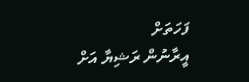ފަހަތަށް
އީރާނުން ރަޝިޔާ އަށް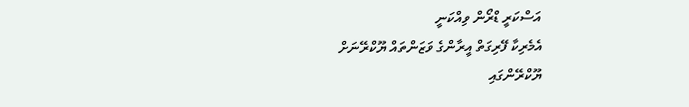އަސްކަރީ ޑްރޯން ވިއްކަނީ
އެމެރިކާ ފޭރިގަތް އީރާންގެ ވަޒަންތައް ޔޫކްރޭނަށް
ޔޫކްރޭންގައި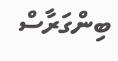ބިންގަރާސް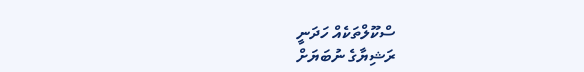ސްކޫލްތަކެއް ހަދަނީ
ރަޝިޔާގެ ނުބަޔަށް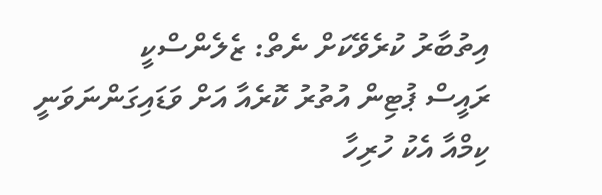އިތުބާރު ކުރެވޭކަށް ނެތް: ޒެލެންސްކީ
ރައީސް ޕުޓިން އުތުރު ކޮރެއާ އަށް ވަޑައިގަންނަވަނީ
ކިމްއާ އެކު ހުރިހާ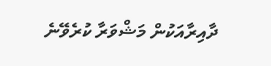ދާއިރާއަކުން މަޝްވަރާ ކުރެވޭނެ